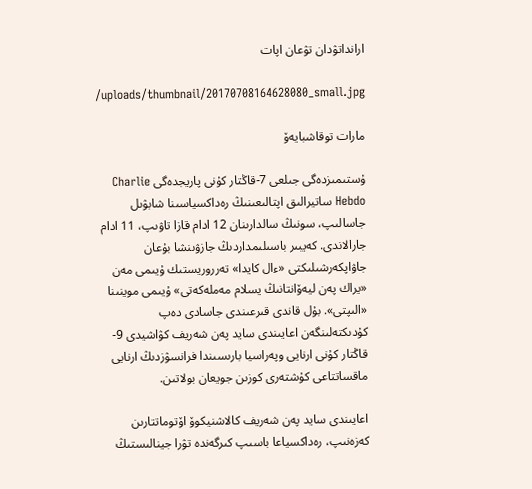ارانداتۋدان تۋعان اپات

/uploads/thumbnail/20170708164628080_small.jpg

مارات توقاشبايەۆ

ۇستىمىزدەگى جىلعى 7-قاڭتار كۇنى پاريجدەگى Charlie Hebdo ساتيرالىق اپتالىعىنىڭ رەداكسياسىنا شابۋىل جاسالىپ، سونىڭ سالدارىنان 12 ادام قازا تاۋىپ، 11 ادام جارالاندى. كەيبىر باسىلىمداردىڭ جازۋىنشا بۇعان جاۋاپكەرشىلىكتى «ءال كايدا» تەرروريستىك ۇيىمى مەن «يراك پەن ليەۆانتانىڭ يسلام مەملەكەتى» ۇيىمى موينىنا «الىپتى». بۇل قاندى قىرعىندى جاسادى دەپ كۇدىكتەلىنگەن اعايىندى سايد پەن شەريف كۋاشيدى 9-قاڭتار كۇنى ارنايى وپەراسيا بارىسىندا فرانسۋزدىڭ ارنايى ماقساتتاعى كۇشتەرى كوزىن جويعان بولاتىن.

اعايىندى سايد پەن شەريف كالاشنيكوۆ اۆتوماتتارىن كەزەنىپ، رەداكسياعا باسىپ كىرگەندە تۋرا جينالىستىڭ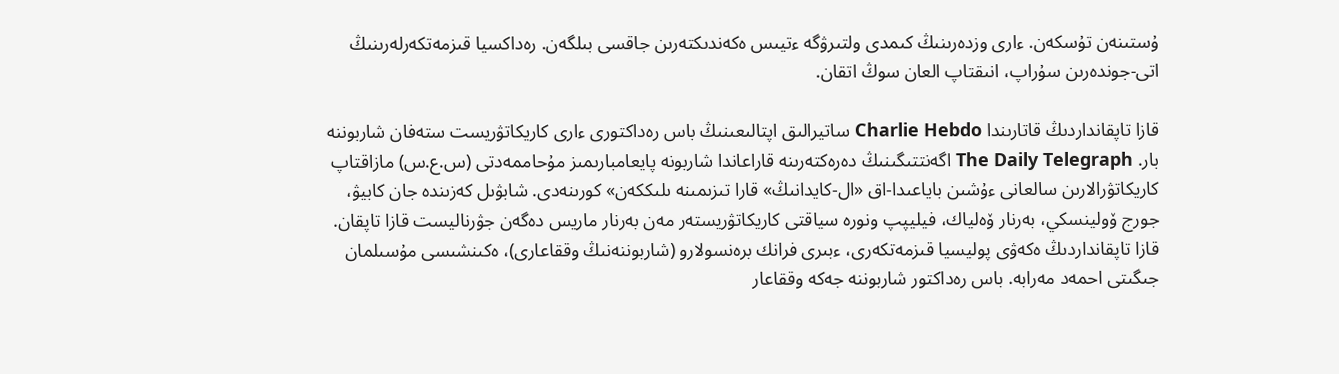ۇستىنەن تۇسكەن. ءارى وزدەرىنىڭ كىمدى ولتىرۋگە ءتيىس ەكەندىكتەرىن جاقسى بىلگەن. رەداكسيا قىزمەتكەرلەرىنىڭ اتى-جوندەرىن سۇراپ، انىقتاپ العان سوڭ اتقان.

قازا تاپقانداردىڭ قاتارىندا Charlie Hebdo ساتيرالىق اپتالىعىنىڭ باس رەداكتورى ءارى كاريكاتۋريست ستەفان شاربوننە بار. The Daily Telegraph اگەنتتىگىنىڭ دەرەكتەرىنە قاراعاندا شاربونە پايعامبارىمىز مۇحاممەدتى (س.ع.س) مازاقتاپ كاريكاتۋرالارىن سالعانى ءۇشىن باياعىدا-اق «ال-كايدانىڭ» قارا تىزىمىنە ىلىككەن» كورىنەدى. شابۋىل كەزىندە جان كابيۋ، جورج ۆولينسكي، بەرنار ۆەلياك، فيليپپ ونورە سياقتى كاريكاتۋريستەر مەن بەرنار ماريس دەگەن جۋرناليست قازا تاپقان. قازا تاپقانداردىڭ ەكەۋى پوليسيا قىزمەتكەرى، ءبىرى فرانك برەنسولارو (شاربوننەنىڭ وققاعارى)، ەكىنشىسى مۇسىلمان جىگىتى احمەد مەرابە. باس رەداكتور شاربوننە جەكە وققاعار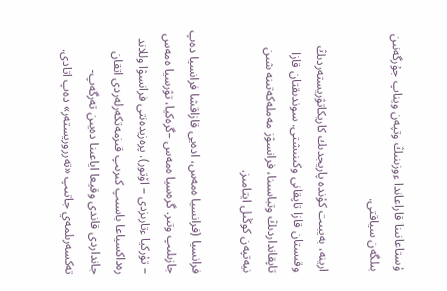ۇستاعانىنا قاراعاندا ءوزىنىڭ وتپەن ويناپ جۇرگەنىن بىلگەن سياقتى.

ارينە، بەيبىت كۇندە پاريجدىك كاريكاتۋريستەردىڭ وقىستان قازا تاپقانى وكىنىشتى. سوندىقتان قازا تاپقانداردىڭ وتباسىنا، فرانسۋز مەملەكەتىنە شىن نيەتپەن كوڭىل ايتامىز.

فرانسيا (فرانسيا ەمەس، ادەيى قازاقشا فرانسيا دەپ جازىلىپ وتىر. گرەسيا ەمەس –گرەكيا، تۋرسيا ەمەس – تۇركيا ءتارىزدى – اۆتور). پرەزيدەنتى فرانسۋا وللاند رەداكسياعا باسىپ كىرىپ قىزمەتكەرلەردى اتقان جانداردى قاندى وقيعا اياعىنا دەيىن تەرگەپ-تەكسەرىلمەي جاتىپ «تەرروريستەر» دەپ اتادى.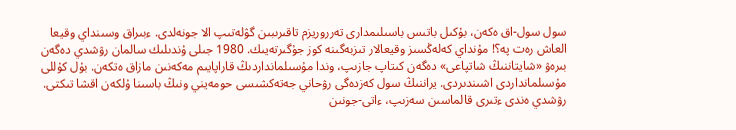سول سول-اق ەكەن، بۇكىل باتىس باسىلىمدارى تەرروريزم تاقىرىبىن گۋلەتىپ الا جونەلدى. ءبىراق وسىنداي وقيعا العاش رەت پە؟! مۇنداي كەلەڭسىز وقيعالار تىزبەگىنە كوز جۇگىرتەيىك. 1980 جىلى ۇندىلىك سالمان رۋشدي دەگەن بىرەۋ «شايتاننىڭ شاتپاعى» دەگەن كىتاپ جازىپ، وندا مۇسىلمانداردىڭ قاراپايىم مەكەنىن مازاق ەتكەن. بۇل كۇللى مۇسىلمانداردى اشىندىردى. يراننىڭ سول كەزدەگى رۋحاني جەتەكشىسى حومەيني ونىڭ باسىنا ۇلكەن اقشا تىكتى. رۋشدي ەندى ءتىرى قالماسىن سەزىپ، ءاتى-جونىن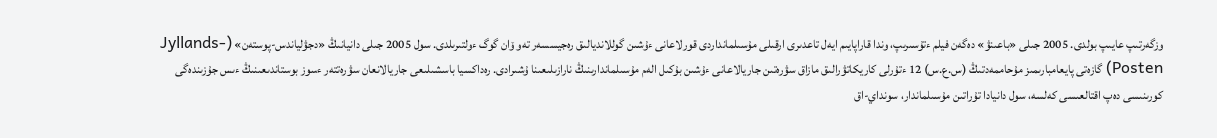وزگەرتىپ عايىپ بولدى. 2005 جىلى «باعىنۋ» دەگەن فيلم ءتۇسىرىپ، وندا قاراپايىم ايەل تاعدىرى ارقىلى مۇسىلمانداردى قورلاعانى ءۇشىن گوللانديالىق رەجيسسەر تەو ۆان گوگ ءولتىرىلدى. سول 2005 جىلى دانيانىڭ «دجۋلياندس-پوستەن» (Jyllands-Posten) گازەتى پايعامبارىمىز مۇحاممەدتىڭ (س.ع.س) 12 ءتۇرلى كاريكاتۋرالىق مازاق سۋرەتىن جاريالاعانى ءۇشىن بۇكىل الەم مۇسىلماندارىنىڭ نارازىلىعىنا ۇشىرادى. رەداكسيا باسشىلىعى جاريالانعان سۋرەتتەر ءسوز بوستاندىعىنىڭ ءىس جۇزىندەگى كورىنىسى دەپ اقتالعىسى كەلسە، سول دانيادا تۇراتىن مۇسىلماندار، سونداي-اق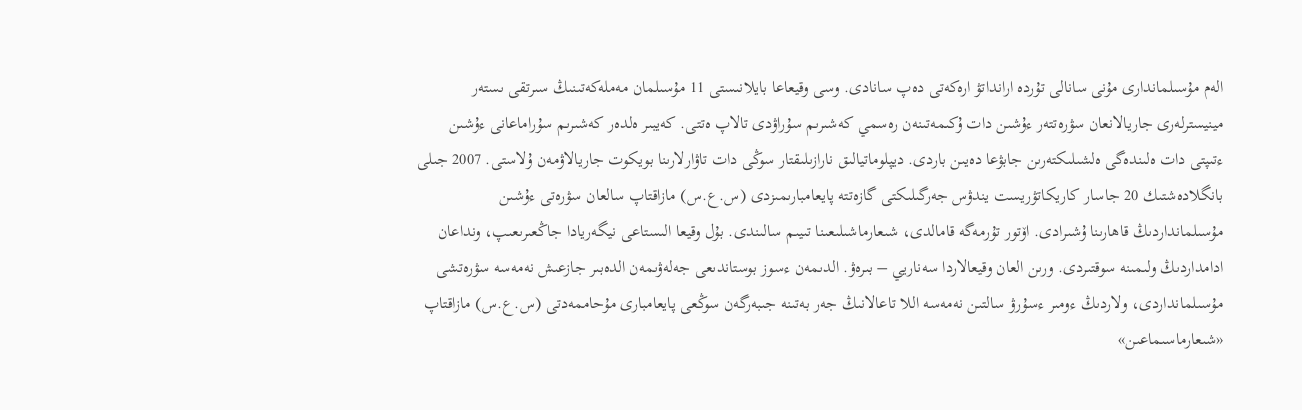الەم مۇسىلماندارى مۇنى سانالى تۇردە ارانداتۋ ارەكەتى دەپ سانادى. وسى وقيعاعا بايلانىستى 11 مۇسىلمان مەملەكەتىنىڭ سىرتقى ىستەر مينيسترلەرى جاريالانعان سۋرەتتەر ءۇشىن دات ۇكىمەتىنەن رەسمي كەشىرىم سۇراۋدى تالاپ ەتتى. كەيبىر ەلدەر كەشىرىم سۇراماعانى ءۇشىن ءتىپتى دات ەلىندەگى ەلشىلىكتەرىن جابۋعا دەيىن باردى. ديپلوماتيالىق نارازىلىقتار سوڭى دات تاۋارلارىنا بويكوت جاريالاۋمەن ۇلاستى. 2007 جىلى بانگلادەشتىك 20 جاسار كاريكاتۋريست يندۋس جەرگىلىكتى گازەتتە پايعامبارىمىزدى (س.ع.س) مازاقتاپ سالعان سۋرەتى ءۇشىن مۇسىلمانداردىڭ قاھارىنا ۇشىرادى. اۆتور تۇرمەگە قامالدى، شىعارماشىلىعىنا تىيىم سالىندى. بۇل وقيعا الىستاعى نيگەريادا جاڭعىرىعىپ، ونداعان ادامداردىڭ ولىمىنە سوقتىردى. ورىن العان وقيعالاردا سەناريي – بىرەۋ. الدىمەن ءسوز بوستاندىعى جەلەۋىمەن الدەبىر جازعىش نەمەسە سۋرەتشى مۇسىلمانداردى، ولاردىڭ ءومىر ءسۇرۋ سالتىن نەمەسە اللا تاعالانىڭ جەر بەتىنە جىبەرگەن سوڭعى پايعامبارى مۇحاممەدتى (س.ع.س) مازاقتاپ «شىعارماسىماعىن»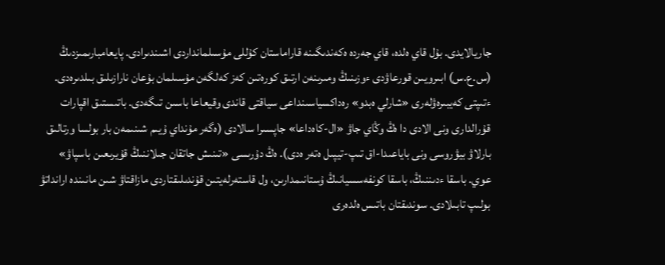جاريالايدى. بۇل قاي ەلدە، قاي جەردە ەكەندىگىنە قاراماستان كۇللى مۇسىلمانداردى اشىندىرادى. پايعامبارىمىزدىڭ (س.ع.س) ابىرويىن قورعاۋدى ءوزىنىڭ ومىرىنەن ارتىق كورەتىن كەز كەلگەن مۇسىلمان بۇعان نارازىلىق بىلدىرەدى. ءتىپتى كەيبىرەۋلەرى «شارلي ەبدو» رەداكسياسىنداعى سياقتى قاندى وقيعاعا باسىن تىگەدى. باتىستىق اقپارات قۇرالدارى ونى الادى دا ەڭ وڭاي جاۋ «ال-كاەداعا» جاپسىرا سالادى (ەگەر مۇنداي ۇيىم شىنىمەن بار بولسا ورتالىق بارلاۋ بيۋروسى ونى باياعىدا-اق تىپ-تيپىل ەتەر ەدى). ەڭ دۇرىسى «تىنىش جاتقان جىلاننىڭ قۇيرىعىن باسپاۋ» عوي. باسقا ءدىننىڭ، باسقا كونفەسسيانىڭ ۇستانىمدارىن، ول قاستەرلەيتىن قۇندىلىقتاردى مازاقتاۋ شىن مانىندە ارانداتۋ بولىپ تابىلادى. سوندىقتان باتىس ەلدەرى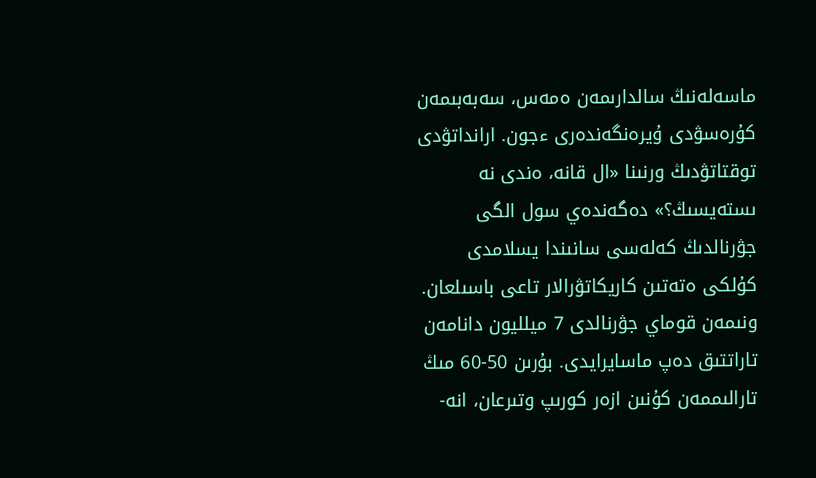ماسەلەنىڭ سالدارىمەن ەمەس، سەبەبىمەن كۇرەسۋدى ۇيرەنگەندەرى ءجون. ارانداتۋدى توقتاتۋدىڭ ورنىنا «ال قانە، ەندى نە ىستەيسىڭ؟» دەگەندەي سول الگى جۋرنالدىڭ كەلەسى سانىندا يسلامدى كۇلكى ەتەتىن كاريكاتۋرالار تاعى باسىلعان. ونىمەن قوماي جۋرنالدى 7 ميلليون دانامەن تاراتتىق دەپ ماسايرايدى. بۇرىن 50-60 مىڭ تارالىممەن كۇنىن ازەر كورىپ وتىرعان، انە-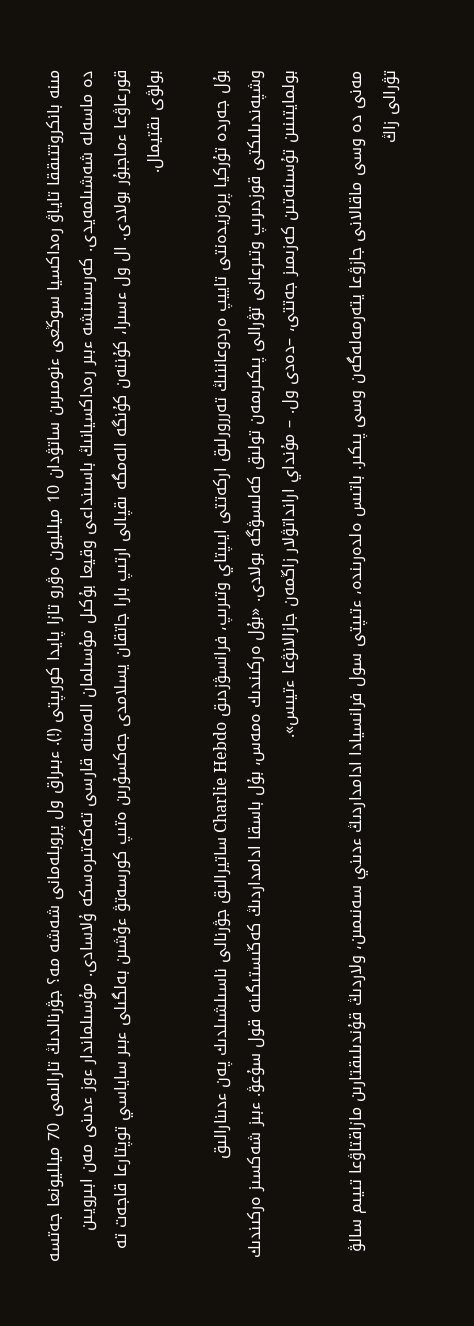مىنە بانكروتتىققا تاياۋ رەداكسيا سوڭعى ءنومىرىن ساتۋدان 10 ميلليون ەۋرو تازا پايدا كورىپتى (!). ءبىراق ول پروبلەمانى شەشە مە؟ جۋرنالدىڭ تارالىمى 70 ميلليونعا جەتسە دە ماسەلە شەشىلمەيدى. كەرىسىنشە ءبىر رەداكسيانىڭ باسىنداعى وقيعا بۇكىل مۇسىلمان الەمىنە قارسى تەكەتىرەسكە ۇلاسادى. مۇسىلماندار ءوز ءدىنى مەن ابىرويىن قورعاۋعا ءماجبۇر بولادى. ال ول ءسىرا، كۇننەن كۇنگە الەمگە ىقپالى ارتىپ بارا جاتقان يسلامدى جەكسۇرىن ەتىپ كورسەتۋ ءۇشىن بەلگىلى ءبىر ساياسي توپتارعا قاجەت تە بولۋى ىقتيمال.

بۇل جەردە تۇركيا پرەزيدەنتى تاييپ ەردوعاننىڭ تەررورلىق اركەتتى ايىپتاي وتىرىپ، فرانسۋزدىق Charlie Hebdo ساتيرالىق جۋرنالى ناسىلشىلدىك پەن ءدىنارالىق وشپەندىلىكتى قوزدىرىپ وتىرعانى تۋرالى پىكىرىمەن تولىق كەلىسۋگە بولادى. «بۇل ەركىندىك ەمەس، بۇل باسقا ادامداردىڭ كەڭىستىگىنە قول سۇعۋ. ءبىز شەكسىز ەركىندىك بولمايتىنىن تۇسىنەتىن كەزىمىز جەتتى، –دەدى ول. – مۇنداي ارانداتۋلار زاڭمەن جازالانۋعا ءتيىس».

مەنى دە وسى ماقالانى جازۋعا يتەرمەلەگەن وسى پىكىر. باتىس ەلدەرىندە، ءتىپتى سول فرانسيادا ادامداردىڭ ءدىني سەنىمىن، ولاردىڭ قۇندىلىقتارىن مازاقتاۋعا تىيىم سالۋ تۋرالى زاڭ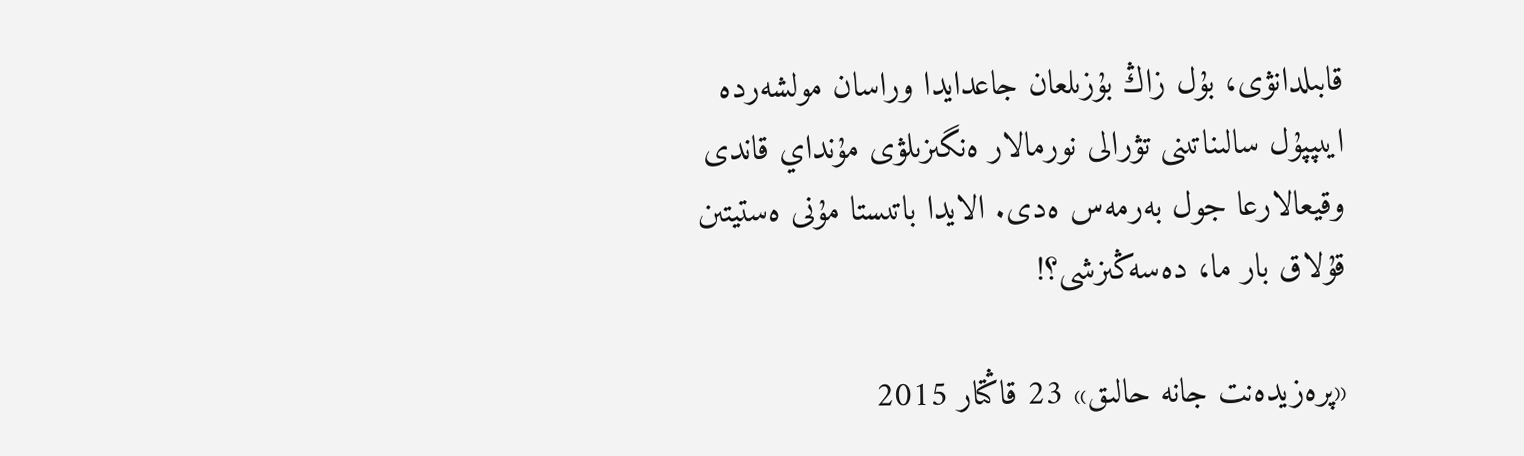قابىلدانۋى، بۇل زاڭ بۇزىلعان جاعدايدا وراسان مولشەردە ايىپپۇل سالىناتىنى تۋرالى نورمالار ەنگىزىلۋى مۇنداي قاندى وقيعالارعا جول بەرمەس ەدى. الايدا باتىستا مۇنى ەستيتىن قۇلاق بار ما، دەسەڭىزشى؟!

«پرەزيدەنت جانە حالىق» 23 قاڭتار 2015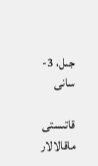جىل، 3-سانى

قاتىستى ماقالالار